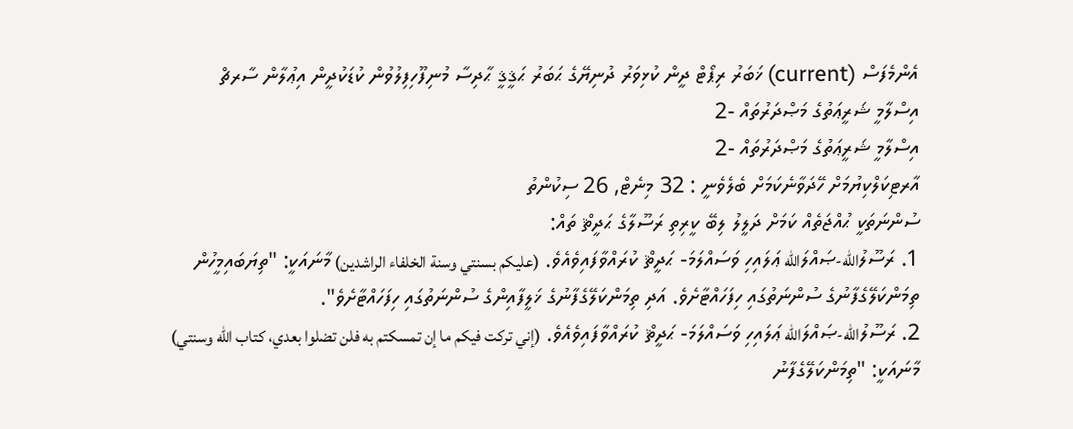އެންމެފަސް (current) ޚަބަރު ރިޕޯޓް ދީން ކުޅިވަރު ދުނިޔޭގެ ޙަބަރު ޙަޤީޤީ ޙާދިސާ މުނިފޫހިފިލުވުން ކުޑަކުދީން އިޢުލާން ސާރޗް
އިސްލާމީ ޝަރީޢަތުގެ މަޞްދަރުތައް‍ -2
އިސްލާމީ ޝަރީޢަތުގެ މަޞްދަރުތައް‍ -2
އާރޓިކަލްކިޔުމަށް ހޭދަވާނެކަމަށް ބެލެވެނީ : 32 މިނެޓް, 26 ސިކުންތު
ސުންނަތަކީ ޙުއްޖަތެއް ކަމަށް ދަލީލު ލިބޭ ކީރިތި ރަސޫލާގެ ޙަދީޘް ތައް:
1. ރަސޫލުالله-ޞައްލަالله ޢަލައިހި ވަސައްލަމަ- ޙަދީޘް ކުރައްވާފައިވެއެވެ. (عليكم بسنتي وسنة الخلفاء الراشدين) މާނައަކީ: "ތިޔަބައިމީހުން ތިމަންކަލޭގެފާނުގެ ސުންނަތުގައި ހިފަހައްޓާށެވެ. އަދި ތިމަންކަލޭގެފާނުގެ ޚަލީފާއިންގެ ސުންނަތުގައި ހިފަހައްޓާށެވެ".
2. ރަސޫލުالله-ޞައްލަالله ޢަލައިހި ވަސައްލަމަ- ޙަދީޘް ކުރައްވާފައިވެއެވެ. (إني تركت فيكم ما إن تمسكتم به فلن تضلوا بعدي، كتاب الله وسنتي) މާނައަކީ: "ތިމަންކަލޭގެފާނު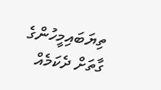ތިޔަބައިމީހުންގެ ގާތަށް ދެކަމެއް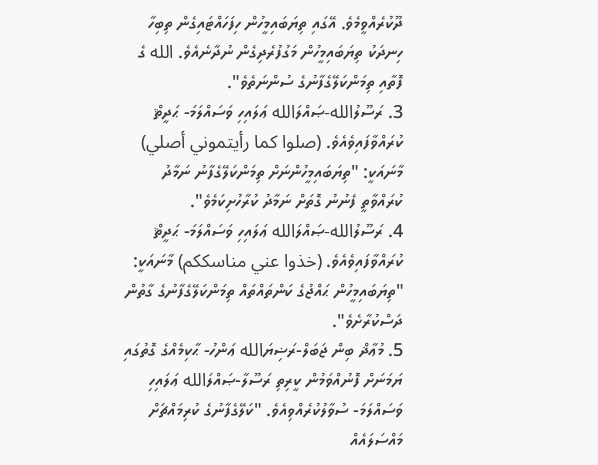ދޫކުރެއްވީމެވެ. އޭގައި ތިޔަބައިމީހުން ހިފަހައްޓައިގެން ތިބިހާ ހިނދަކު ތިޔަބައިމީހުން މަގުފުރެދިގެން ނުދާނެއެވެ. الله ގެ ފޮތާއި ތިމަންކަލޭގެފާނުގެ ސުންނަތެވެ".
3. ރަސޫލުالله-ޞައްލަالله ޢަލައިހި ވަސައްލަމަ- ޙަދީޘް ކުރައްވާފައިވެއެވެ. (صلوا كما رأيتموني أصلي) މާނައަކީ: "ތިޔަބައިމީހުންނަށް ތިމަންކަލޭގެފާނު ނަމާދު ކުރައްވާތީ ފެނުނު ގޮތަށް ނަމާދު ކުރާހުށިކަމެވެ".
4. ރަސޫލުالله-ޞައްލަالله ޢަލައިހި ވަސައްލަމަ- ޙަދީޘް ކުރައްވާފައިވެއެވެ. (خذوا عني مناسككم) މާނައަކީ: "ތިޔަބައިމީހުން ޙައްޖުގެ ކަންތައްތައް ތިމަންކަލޭގެފާނުގެ ގާތުން ދަސްކުރާށެވެ".
5. މުޢާޛް ބިން ޖަބަލް-ރަޟިޔަالله ޢަންހު- ޙާކިމެއްގެ ގޮތުގައި ޔަމަނަށް ފޮނުއްވަމުން ކީރިތި ރަސޫލާ-ޞައްލަالله ޢަލައިހި ވަސައްލަމަ- ސުވާލުކުރެއްވިއެވެ. "ކަލޭގެފާނުގެ ކުރިމައްޗަށް މައްސަލައެއް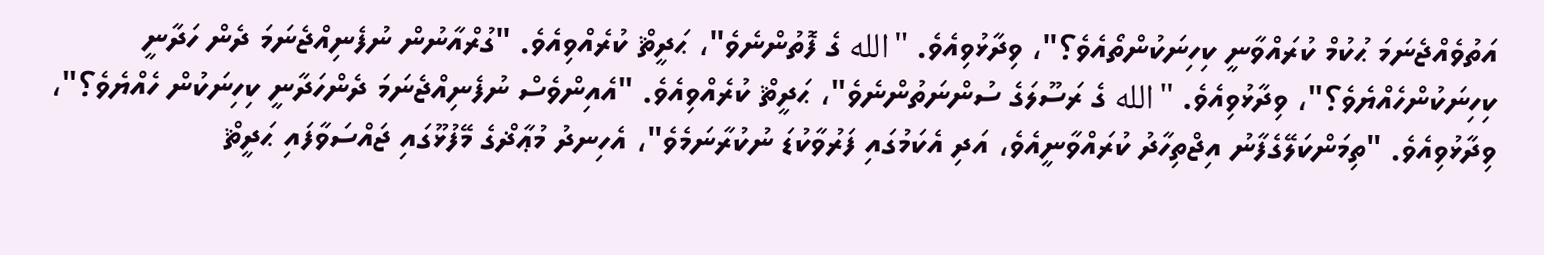އަތުވެއްޖެނަމަ ޙުކުމް ކުރައްވާނީ ކިހިނަކުންތޯއެވެ؟"، ވިދާޅުވިއެވެ. "الله ގެ ފޮތުންނެވެ"، ޙަދީޘް ކުރެއްވިއެވެ. "ގުރްއާނުން ނުފެނިއްޖެނަމަ ދެން ހަދާނީ ކިހިނަކުންހެއްޔެވެ؟"، ވިދާޅުވިއެވެ. "الله ގެ ރަސޫލަގެ ސުންނަތުންނެވެ"، ޙަދީޘް ކުރެއްވިއެވެ. "އެއިންވެސް ނުފެނިއްޖެނަމަ ދެންހަދާނީ ކިހިނަކުން ހެއްޔެވެ؟"، ވިދާޅުވިއެވެ. "ތިމަންކަލޭގެފާނު އިޖްތިހާދު ކުރައްވާނީއެވެ، އަދި އެކަމުގައި ފަރުވާކުޑަ ނުކުރާނަމެވެ"، އެހިނދު މުޢާޛްގެ މޭފުޅޫގައި ޖައްސަވާފައި ޙަދީޘް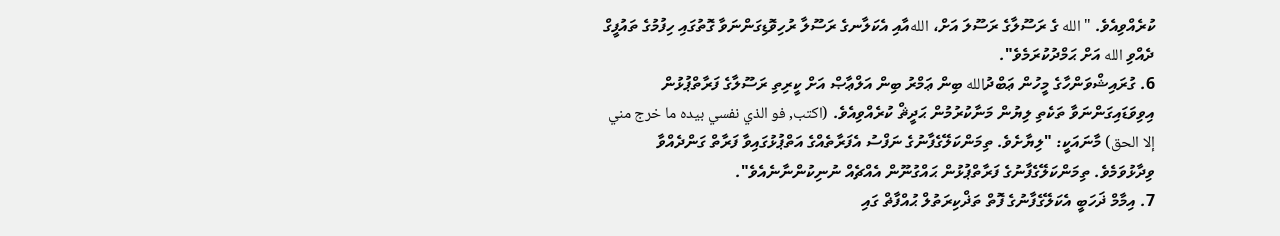ކުރެއްވިއެވެ. "الله ގެ ރަސޫލާގެ ރަސޫލަ އަށް، اللهއާއި އެކަލާނގެ ރަސޫލާ ރުހިވޮޑިގަންނަވާ ގޮތުގައި ހިފުމުގެ ތައުފީގް ދެއްވި الله އަށް ޙަމްދުކުރަމެވެ".
6. ގުރައިޝްވަންހާގެ މީހުން ޢަބްދުالله ބިން ޢަމްރު ބިން އަލްޢާޞް އަށް ކީރިތި ރަސޫލާގެ ފަރާތްޕުޅުން އިވިވަޑައިގަންނަވާ ތަކެތި ލިޔުން މަނާކުރުމުން ޙަދީޘް ކުރެއްވިއެވެ. (اكتب, فو الذي نفسي بيده ما خرج مني إلا الحق) މާނައަކީ: "ލިޔާށެވެ. ތިމަންކަލޭގެފާނުގެ ނަފްސު އެފަރާތެއްގެ އަތްޕުޅުގައިވާ ފަރާތް ގަންދެއްވާ ވިދާޅުވަމެވެ. ތިމަންކަލޭގެފާނުގެ ފަރާތްޕުޅުން ޙައްގުނޫން އެއްޗެއް ނުނިކުންނާނެއެވެ".
7. އިމާމް ޛަހަބީ އެކަލޭގެފާނުގެ ފޮތް ތަޛްކިރަތުލް ޙުއްފާޡް ގައި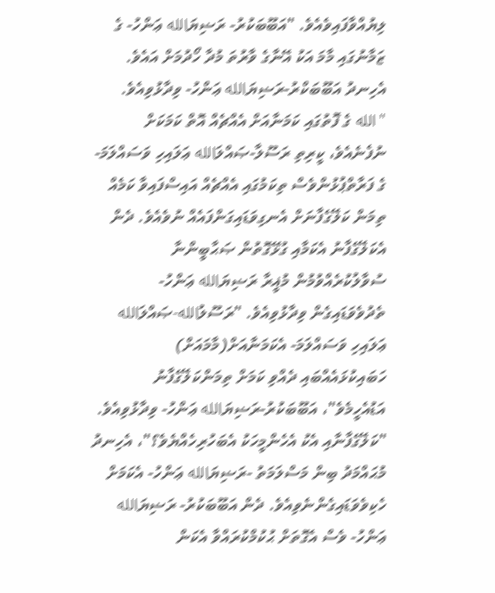ލިޔުއްވާފައިވެއެވެ. "އަބޫބަކުރު- ރަޟިޔަالله ޢަންހު- ގެ ޒަމާނުގައި މާމަ އަކު އޭނާގެ ވާރުތަ މުދާ ހޯދުމަށް އައެވެ. އެހިނދު އަބޫބަކްރު-ރަޟިޔަالله ޢަންހު- ވިދާޅުވިއެވެ. "الله ގެ ފޮތުގައި ކަމަނާއަށް އެއްޗެއް އޮތް ކަމަކަށް ނުފެނެއެވެ، ކީރިތި ރަސޫލާ-ޞައްލަالله ޢަލައިހި ވަސައްލަމަ- ގެ ފަރާތްޕުޅުންވެސް ތިކަމުގައި އެއްޗެއް އައިސްފައިވާ ކަމެއް ތިމަން ކަލޭގެފާނަށް އެނގިވަޑައިގަންފައެއް ނުވެއެވެ. ދެން އެކަލޭގެފާނު އެކަމާއި ގުޅޭގޮތުން ޞަޙާބީންނާ ސުވާލުކުރެއްވުމުން މުޣީރާ ރަޟިޔަالله ޢަންހު- ތެދުވެވަޑައިގެން ވިދާޅުވިއެވެ. "ރަސޫލުالله-ޞައްލަالله ޢަލައިހި ވަސައްލަމަ- އެކަމަނާއަށް(މާމައަށް) ހަބައިކުޅައެއްބައި ދެއްވި ކަމަށް ތިމަންކަލޭގެފާނު އަޑުއެހީމެވެ"، އަބޫބަކުރު-ރަޟިޔަالله ޢަންހު- ވިދާޅުވިއެވެ. "ކަލޭގެފާނާއި އެކު އެހެންމީހަކު އެބަހުރިހެއްޔެވެ؟"، އެހިނދު މުޙައްމަދު ބިން މަސްލަމަތު -ރަޟިޔަالله ޢަންހު- އެކަމަށް ހެކިވެވަޑައިގެންނެވިއެވެ. ދެން އަބޫބަކުރު- ރަޟިޔަالله ޢަންހު- ވެސް އެގޮތަށް ޙުކުމްކުރައްވާ އެކަން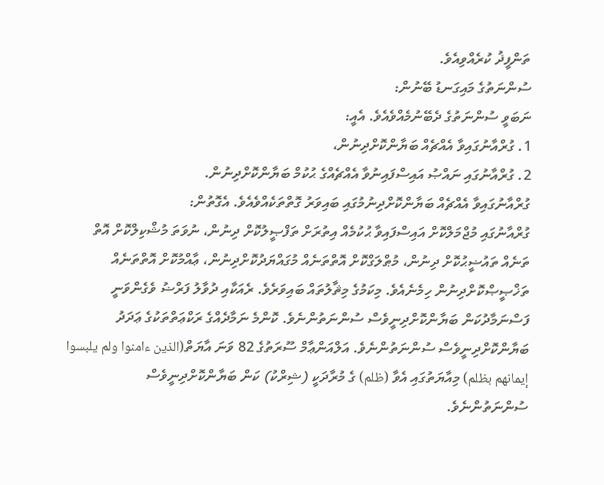ތަންފީޛު ކުރެއްވިއެވެ.
ސުންނަތުގެ މައިގަނޑު ބޭނުން:
ނަބަވީ ސުންނަތުގެ ދެބޭނުމެއްވެއެވެ. އެއީ:
1. ގުރްއާނުގައިވާ އެއްޗެއް ބަޔާންކޮށްދިނުން،
2. ގުރްއާނުގައި ނައްޞު އައިސްފައިނުވާ އެއްޗެއްގެ ޙުކުމް ބަޔާންކޮށްދިނުން.
ގުރްއާނުގައިވާ އެއްޗެއް ބަޔާންކޮށްދިނުމުގައި ބައިވަރު ގޮތްތަކެއްވެއެވެ. އެގޮތުން:
ގުރްއާނުގައި މުޖްމަލްކޮށް އައިސްފައިވާ ޙުކުމެއް އިތުރަށް ތަފްޞީލުކޮށް ދިނުން، ނުވަތަ މުޝްކިލްކޮށް އޮތް ތަނެއް ތައުޟީޙުކޮށް ދިނުން، މުޠްލަގްކޮށް އޮތްތަނެއް މުގައްޔަދުކޮށްދިނުން، ޢާއްމުކޮށް އޮތްތަނެއް ތަޚްޞީޞްކޮށްދިނުން ހިމެނެއެވެ. މިކަމުގެ މިޘާލުތައް ބައިވަރެވެ. ރެއަކާއި ދުވާލު ފަރްޟު ވެގެންވަނީ ފަސްނަމާދުކަން ބަޔާންކޮށްދިނީވެސް ސުންނަތުންނެވެ. ކޮންމެ ނަމާދެއްގެ ރަކްޢަތްތަކުގެ ޢަދަދު ބަޔާންކޮށްދިނީވެސް ސުންނަތުންނެވެ. އަލްއަންޢާމް ސޫރަތުގެ 82 ވަނަ އާޔަތް(الذين ءامنوا ولم يلبسوا إيمانهم بظلم) މިއާޔަތުގައި އެވާ (ظلم) ގެ މުރާދަކީ (ޝިރްކު) ކަން ބަޔާންކޮށްދިނީވެސް ސުންނަތުންނެވެ.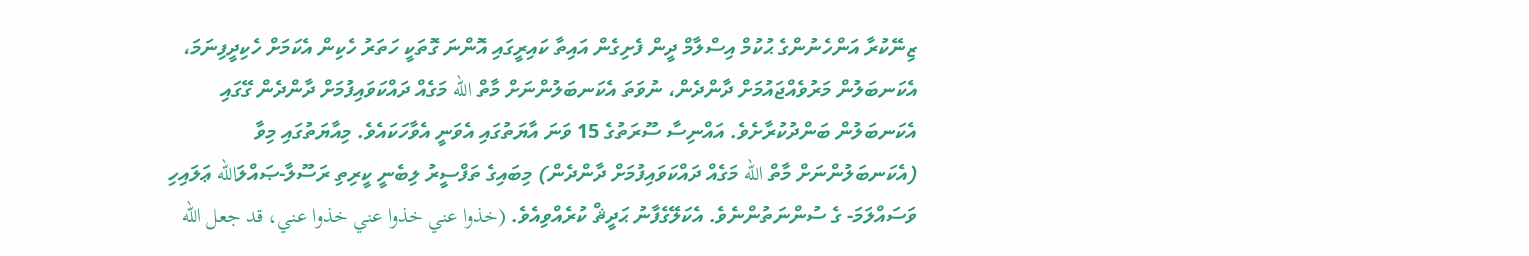ޒިނޭކުރާ އަންހެނުންގެ ޙުކުމް އިސްލާމް ދީން ފެށިގެން އައިތާ ކައިރީގައި އޮންނަ ގޮތަކީ ހަތަރު ހެކިން އެކަމަށް ހެކިދީފިނަމަ، އެކަނބަލުން މަރުވެއްޖައުމަށް ދާންދެން، ނުވަތަ އެކަނބަލުންނަށް މާތް الله މަގެއް ދައްކަވައިފުމަށް ދާންދެން ގޭގައި އެކަނބަލުން ބަންދުކުރާށެވެ. އައްނިސާ ސޫރަތުގެ 15 ވަނަ އާޔަތުގައި އެވަނީ އެވާހަކައެވެ. މިއާޔަތުގައި މިވާ (އެކަނބަލުންނަށް މާތް الله މަގެއް ދައްކަވައިފުމަށް ދާންދެން) މިބައިގެ ތަފްސީރު ލިބެނީ ކީރިތި ރަސޫލާ-ޞައްލަالله ޢަލައިހި ވަސައްލަމަ- ގެ ސުންނަތުންނެވެ. އެކަލޭގެފާނު ޙަދީޘް ކުރެއްވިއެވެ. (خذوا عني خذوا عني خذوا عني، قد جعل الله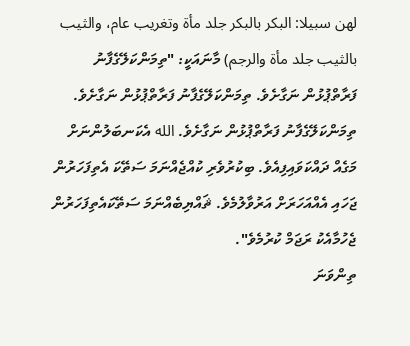لهن سبيلا: البكر بالبكر جلد مأة وتغريب عام، والثيب بالثيب جلد مأة والرجم) މާނައަކީ: "ތިމަންކަލޭގެފާނު ފަރާތްޕުޅުން ނަގާށެވެ. ތިމަންކަލޭގެފާނު ފަރާތްޕުޅުން ނަގާށެވެ. ތިމަންކަލޭގެފާނު ފަރާތްޕުޅުން ނަގާށެވެ. الله އެކަނބަލުންނަށް މަގެއް ދައްކަވައިފިއެވެ. ބިކުރުވެރި ކުއްޖެއްނަމަ ސަތޭކަ އެތިފަހަރުން ޖަހައި އެއްއަހަރަށް އަރުވާލުމެވެ. ޘައްޔިބެއްނަމަ ސަތޭކައެތިފަހަރުން ޖެހުމާއެކު ރަޖަމް ކުރުމެވެ".
ތިންވަނަ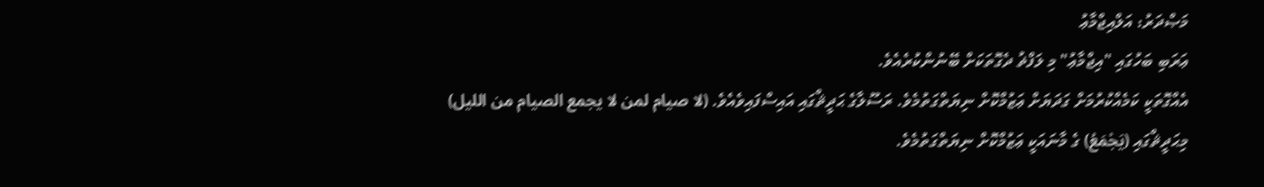މަޞްދަރު: އަލްއިޖްމާޢު
ޢަރަބި ބަހުގައި "އިޖްމާޢު" މި ލަފްޡު ދެގޮތަކަށް ބޭނުންކުރެއެވެ.
އެއްގޮތަކީ ކަމެއްކުރުމަށް ގަދަޔަށް ޢަޒުމްކޮށް ނިޔަތްގަތުމެވެ. ރަސޫލާގެ ޙަދީޘްގައި އައިސްފައިވެއެވެ. (لا صيام لمن لا يجمع الصيام من الليل) މިޙަދީޘްގައި (يَجْمَعُ) ގެ މާނައަކީ ޢަޒުމްކޮށް ނިޔަތްގަތުމެވެ.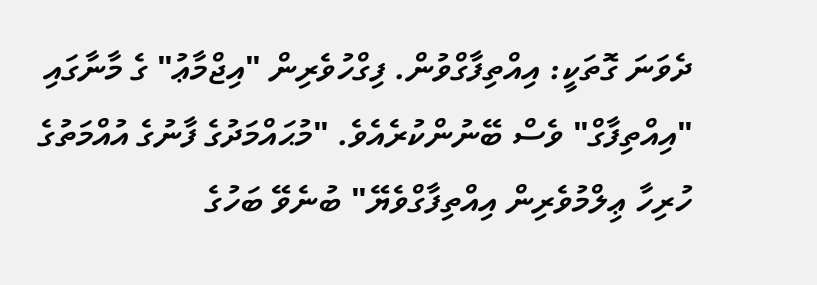ދެވަނަ ގޮތަކީ: އިއްތިފާގްވުން. ފިގްހުވެރިން "އިޖްމާޢު" ގެ މާނާގައި "އިއްތިފާގް" ވެސް ބޭނުންކުރެއެވެ. "މުޙައްމަދުގެ ފާނުގެ އުއްމަތުގެ ހުރިހާ ޢިލްމުވެރިން އިއްތިފާގްވެޔޭ" ބުނެވޭ ބަހުގެ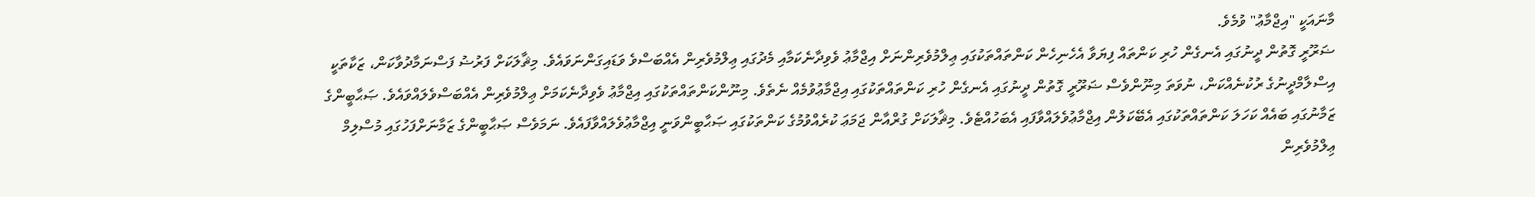މާނައަކީ "އިޖްމާޢު" ވުމެވެ.
ޟަރޫރީ ގޮތުން ދީނުގައި އެނގެން ހުރި ކަންތައް ފިޔަވާ އެހެނިހެން ކަންތައްތަކުގައި ޢިލްމުވެރިންނަށް އިޖްމާޢު ވެވިދާނެކަމާއި މެދުގައި ޢިލްމުވެރިން އެއްބަސްވެ ވަޑައިގަންނަވައެވެ. މިޘާލަކަށް ފަރުޟު ފަސްނަމާދުވާކަން، ޒަކާތަކީ އިސްލާމްދީނުގެ ރުކުނެއްކަން، ނުވަތަ މިނޫންވެސް ޟަރޫރީ ގޮތުން ދީނުގައި އެނގެން ހުރި ކަންތައްތަކުގައި އިޖްމާޢުވުމެއް ނެތެވެ. މިނޫންކަންތައްތަކުގައި އިޖްމާޢު ވެވިދާނެކަމަށް ޢިލްމުވެރިން އެއްބަސްވެލައްވައެވެ. ޞަޙާބީންގެ ޒަމާނުގައި ބައެއް ކަހަލަ ކަންތައްތަކުގައި އެބޭކަލުން އިޖްމާޢުވެލައްވާފައި އެބަހުއްޓެވެ. މިޘާލަކަށް ގުރްއާން ޖަމަޢަ ކުރެއްވުމުގެ ކަންތަކުގައި ޞަޙާބީންވަނީ އިޖްމާޢުވެލައްވާފައެވެ. ނަމަވެސް ޞަޙާބީންގެ ޒަމާނަށްފަހުގައި މުސްލިމް ޢިލްމުވެރިން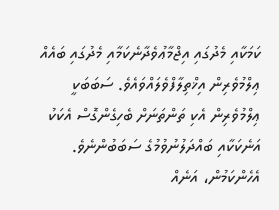ކަމަކާއި މެދުގައި އިޖްމާޢުވެދާނެކަމާއި މެދުގައި ބައެއް ޢިލްމުވެރިން އިޚްތިލާފްވެލައްވައެވެ. ސަބަބަކީ ޢިލްމުވެރިން އެކި ތަންތަނަށް ބެހިގެންގޮސް އެކަކު އަނެކަކާއި ބައްދަލުނުވުމުގެ ސަބަބުންނެވެ. އެހެންކަމުން، އަނެއް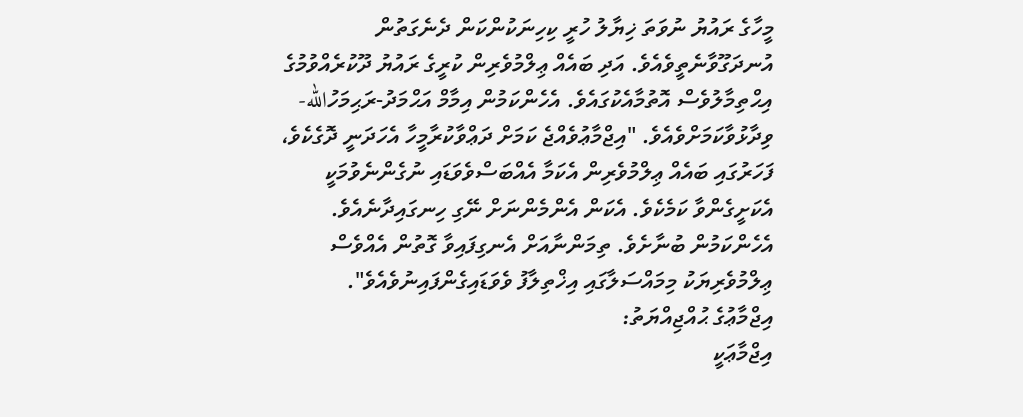މީހާގެ ރައުޔު ނުވަތަ ޚިޔާލު ހުރީ ކިހިނަކުންކަން ދެނެގަތުން އުނދަގޫވާނެތީވެއެވެ. އަދި ބައެއް ޢިލްމުވެރިން ކުރީގެ ރައުޔު ދޫކުރެއްވުމުގެ އިޙްތިމާލުވެސް އޮތުމާއެކުގައެވެ. އެހެންކަމުން އިމާމް އަޙްމަދު-ރަޙިމަހުالله- ވިދާޅުވާކަމަށްވެއެވެ. "އިޖްމާޢުވެއްޖެ ކަމަށް ދަޢްވާކުރާމީހާ އެހަދަނީ ދޮގެކެވެ، ފަހަރުގައި ބައެއް ޢިލްމުވެރިން އެކަމާ އެއްބަސްވެވަޑައި ނުގެންނެވުމަކީ އެކަށީގެންވާ ކަމެކެވެ. އެކަން އެންމެންނަށް ނޭގި ހިނގައިދާނެއެވެ. އެހެންކަމުން ބުނާށެވެ. ތިމަންނާއަށް އެނގިފައިވާ ގޮތުން އެއްވެސް ޢިލްމުވެރިޔަކު މިމައްސަލާގައި އިޚްތިލާފު ވެވަޑައިގެންފައިނުވެއެވެ".
އިޖްމާޢުގެ ޙުއްޖިއްޔަތު:
އިޖްމާޢަކީ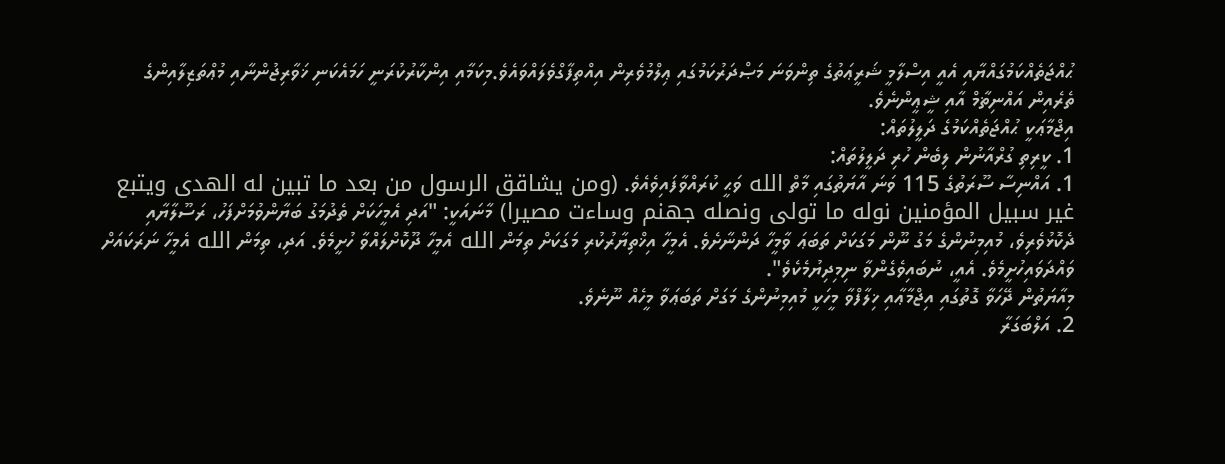ޙުއްޖަތެއްކަމުގައްޔާއި އެއީ އިސްލާމީ ޝަރީޢަތުގެ ތިންވަނަ މަޞްދަރުކަމުގައި ޢިލްމުވެރިން އިއްތިފާގްވެލައްވައެވެ.މިކަމާއި އިންކާރުކުރަނީ ހަމައެކަނި ޚަވާރިޖުންނާއި މުޢްތަޒިލާއިންގެ ތެރެއިން އައްނިޡާމް އާއި ޝީޢީންނެވެ.
އިޖްމާޢަކީ ޙުއްޖަތެއްކަމުގެ ދަލީލުތައް:
1. ކީރިތި ގުރްއާނުން ލިބެން ހުރި ދަލީލުތައް:
1. އައްނިސާ ސޫރަތުގެ 115 ވަނަ އާޔަތުގައި މާތް الله ވަޙީ ކުރައްވާފައިވެއެވެ. (ومن يشاقق الرسول من بعد ما تبين له الهدى ويتبع غير سبيل المؤمنين نوله ما تولى ونصله جهنم وساءت مصيرا) މާނައަކީ: "އަދި އެމީހަކަށް ތެދުމަގު ބަޔާންވުމަށްފަހު، ރަސޫލާޔާއި ދެކޮޅުވެރިވެ، މުއިމިނުންގެ މަގު ނޫން މަގަކަށް ތަބަޢަ ވާމީހާ ދަންނާށެވެ. އެމީހާ އިޚްތިޔާރުކުރި މަގަކަށް ތިމަން الله އެމީހާ ދޫކޮށްލައްވާ ހުށީމެވެ. އަދި، ތިމަން الله އެމީހާ ނަރަކައަށް ވައްދަވައިހުށީމެވެ. އެއީ، ނުބައިވެގެންވާ ނިމިދިޔުމެކެވެ".
މިއާޔަތުން ދޭހަވާ ގޮތުގައި އިޖްމާޢާއި ޚިލާފްވާ މީހަކީ މުއިމިނުންގެ މަގަށް ތަބަޢަވާ މީހެއް ނޫނެވެ.
2. އަލްބަގަރާ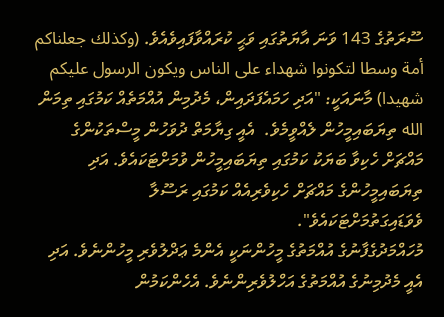ސޫރަތުގެ 143 ވަނަ އާޔަތުގައި ވަޙީ ކުރައްވާފައިވެއެވެ. (وكذلك جعلناكم أمة وسطا لتكونوا شهداء على الناس ويكون الرسول عليكم شهيدا) މާނައަކީ: "އަދި ހަމައެފަދައިން، މެދުމިން އުއްމަތެއް ކަމުގައި ތިމަން الله ތިޔަބައިމީހުން ލެއްވީމެވެ.  އެއީ ގިޔާމަތް ދުވަހުން މީސްތަކުންގެ މައްޗަށް ހެކިވާ ބަޔަކު ކަމުގައި ތިޔަބައިމީހުން ވުމަށްޓަކައެވެ. އަދި ތިޔަބައިމީހުންގެ މައްޗަށް ހެކިވެރިއެއް ކަމުގައި ރަސޫލާ ވެވަޑައިގަތުމަށްޓަކައެވެ".
މުހައްމަދުގެފާނުގެ އުއްމަތުގެ މީހުންނަކީ އެންމެ ޢަދްލުވެރި މީހުންނެވެ. އަދި އެއީ މެދުމިނުގެ އުއްމަތުގެ އަހްލުވެރިންނެވެ. އެހެންކަމުން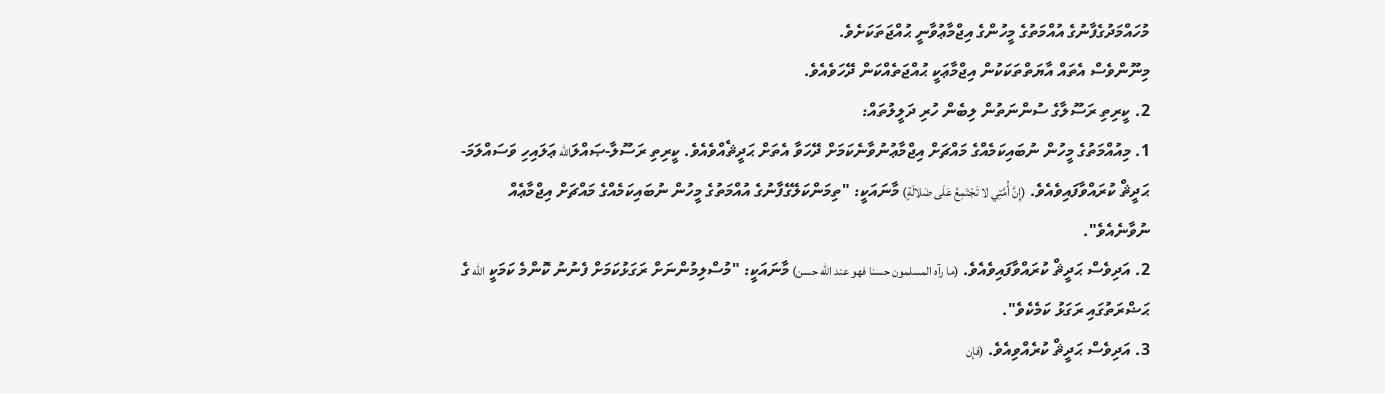މުހައްމަދުގެފާނުގެ އުއްމަތުގެ މީހުންގެ އިޖްމާޢުވާނީ ޙުއްޖަތަކަށެވެ.
މިނޫންވެސް އެތައް އާޔަތްތަކަކުން އިޖްމާޢަކީ ޙުއްޖަތެއްކަން ދޭހަވެއެވެ.
2. ކީރިތި ރަސޫލާގެ ސުންނަތުން ލިބެން ހުރި ދަލީލުތައް:
1. މިއުއްމަތުގެ މީހުން ނުބައިކަމެއްގެ މައްޗަށް އިޖްމާޢުނުވާނެކަމަށް ދޭހަވާ އެތަށް ޙަދީޘެއްވެއެވެ. ކީރިތި ރަސޫލާ-ޞައްލަالله ޢަލައިހި ވަސައްލަމަ- ޙަދީޘް ކުރައްވާފައިވެއެވެ. (إِنَّ أُمَّتِي لا تَجْتَمِعُ عَلَى ضَلالَةٍ) މާނައަކީ: "ތިމަންކަލޭގެފާނުގެ އުއްމަތުގެ މީހުން ނުބައިކަމެއްގެ މައްޗަށް އިޖްމާޢެއް ނުވާނެއެވެ".
2. އަދިވެސް ޙަދީޘް ކުރައްވާފައިވެއެވެ. (ما رآه المسلمون حسنا فهو عند الله حسن) މާނައަކީ: "މުސްލިމުންނަށް ރަގަޅުކަމަށް ފެނުނު ކޮންމެ ކަމަކީ الله ގެ ޙަޟްރަތުގައި ރަގަޅު ކަމެކެވެ".
3. އަދިވެސް ޙަދީޘް ކުރެއްވިއެވެ. (فإن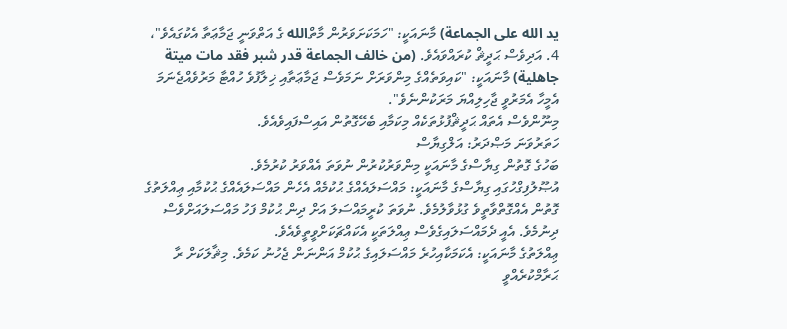يد الله على الجماعة) މާނައަކީ: "ހަމަކަށަވަރުން މާތްالله ގެ އަތްވަނީ ޖަމާޢަތާ އެކުގައެވެ"،
4. އަދިވެސް ޙަދީޘް ކުރައްވައެވެ. (من خالف الجماعة قدر شبر فقد مات ميتة جاهلية) މާނައަކީ: "ކައިވަތެއްގެ މިންވަރަށް ނަމަވެސް ޖަމާޢަތާއި ޚިލާފުވެ ހުއްޓާ މަރުވެއްޖެނަމަ އެމީހާ އެމަރުވީ ޖާހިލިއްޔަ މަރަކުންނެވެ".
މިނޫންވެސް އެތައް ޙަދީޘްފުޅުތަކެއް މިކަމާއި ބެހޭގޮތުން އައިސްފައިވެއެވެ.
ހަތަރުވަނަ މަޞްދަރު: އަލްގިޔާސް
ބަހުގެ ގޮތުން ގިޔާސްގެ މާނައަކީ މިންވަރުކުރުން ނުވަތަ އެއްވަރު ކުރުމެވެ.
އުޞޫލުފިގްހުގައި ގިޔާސްގެ މާނައަކީ: މައްސަލައެއްގެ ޙުކުމެއް އެހެން މައްސަލައެއްގެ ޙުކުމާއި ޢިއްލަތުގެ ގޮތުން އެއްގޮތްވާތީވެ ގުޅުވާލުމެވެ. ނުވަތަ ކުރީމައްސަލަ އަށް ދިން ޙުކުމް ފަހު މައްސަލައަށްވެސް ދިނުމެވެ. އެއީ ދެމައްސަލައިގެވެސް ޢިއްލަތަކީ އެކައްޗަކަށްވީތީވެއެވެ.
ޢިއްލަތުގެ މާނައަކީ: އެކަމަކާއިހުރެ މައްސަލައިގެ ޙުކުމް އަންނަން ޖެހުނު ކަމެވެ. މިޘާލަކަށް ރާ ޙަރާމްކުރެއްވީ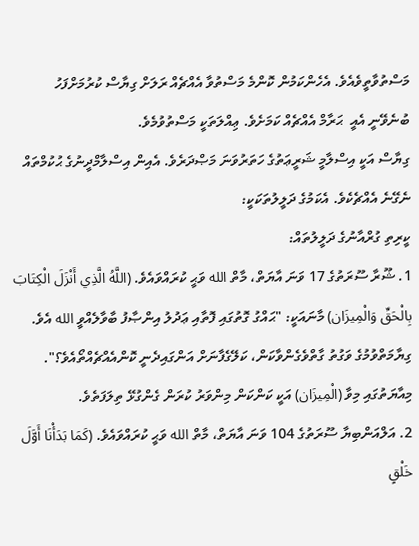މަސްތުވާތީވެއެވެ. އެހެންކަމުން ކޮންމެ މަސްތުވާ އެއްޗެއް ރަލަށް ގިޔާސް ކުރުމަށްފަހު ބުނެވޭނީ އެއީ  ޙަރާމް އެއްޗެއް ކަމަށެވެ. ޢިއްލަތަކީ މަސްތުވުމެވެ.
ގިޔާސް އަކީ އިސްލާމީ ޝަރީޢަތުގެ ހަތަރުވަނަ މަޞްދަރެވެ. އެއިން އިސްލާމްދީނުގެ ޙުކުމްތައް ނެގޭނެ އެއްޗެކެވެ. އެކަމުގެ ދަލީލުތަކަކީ:
ކީރިތި ގުރްއާނުގެ ދަލީލުތައް:
1. ޝޫރާ ސޫރަތުގެ 17 ވަނަ އާޔަތް، މާތް الله ވަޙީ ކުރައްވައެވެ. (اللَّهُ الَّذِي أَنْزَلَ الْكِتَابَ بِالْحَقِّ وَالْمِيزَان) މާނައަކީ: "ޙައްގު ގޮތުގައި ފޮތާއި ޢަދުލު އިންޞާފު ބާވާލެއްވީ الله އެވެ. ގިޔާމަތްވުމުގެ ވަގުތު ގާތްވެގެންވާކަން، ކަލޭގެފާނަށް އަންގައިދެނީ ކޮންއެއްޗެއްތޯއެވެ؟". މިއާޔަތުގައި މިވާ (الْمِيزَان) އަކީ ކަންކަން މިންވަރު ކުރަން ގެންގުޅޭ ތިލަފަތެވެ.
2. އަލްއަންބިޔާ ސޫރަތުގެ 104 ވަނަ އާޔަތް، މާތް الله ވަޙީ ކުރައްވައެވެ. (كَمَا بَدَأْنَا أَوَّلَ خَلْقٍ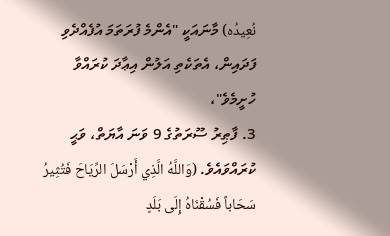نُعِيدُه) މާނައަކީ "އެންމެ ފުރަތަމަ އުފެއްދެވި ފަދައިން، އެތަކެތި އަލުން އިޢާދަ ކުރައްވާ ހުށީމެވެ"،
3. ފާޠިރު ސޫރަތުގެ 9 ވަނަ އާޔަތް، ވަޙީ ކުރައްވައެވެ. (وَاللَّهُ الَّذِي أَرْسَلَ الرِّيَاحَ فَتُثِيرُ سَحَاباً فَسُقْنَاهُ إِلَى بَلَدٍ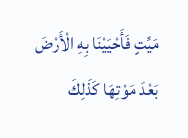مَيِّتٍ فَأَحْيَيْنَا بِهِ الْأَرْضَ بَعْدَ مَوْتِهَا كَذَلِكَ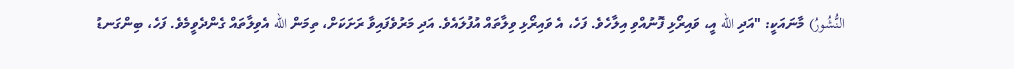النُّشُورُ) މާނައަކީ: "އަދި الله އީ، ވައިރޯޅި ފޮނުއްވި އިލާހެވެ. ފަހެ، އެ ވައިރޯޅި ވިލާތައް އުފުލައެވެ. އަދި މަރުވެފައިވާ ރަށަކަށް، ތިމަން الله އެވިލާތައް ގެންދެވީމެވެ. ފަހެ، ބިންގަނޑު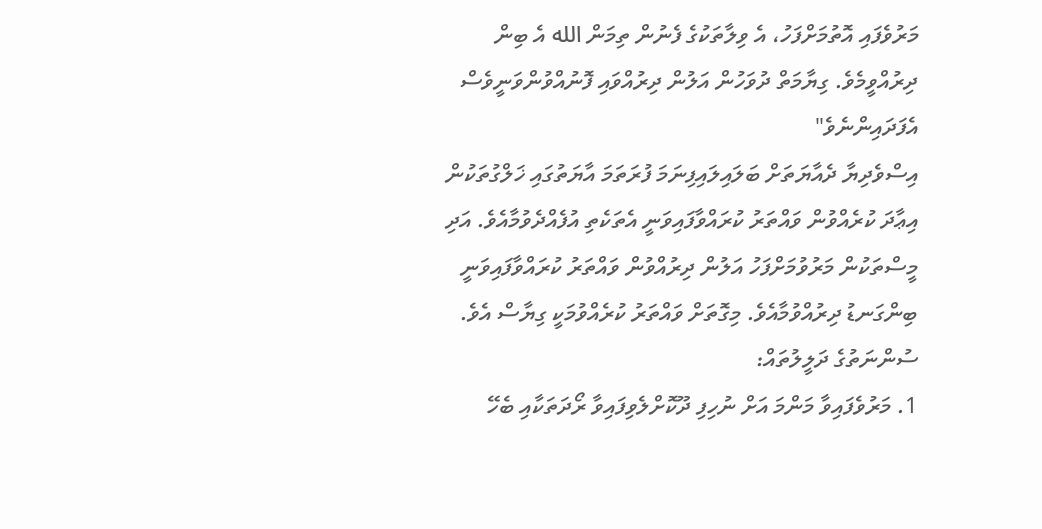މަރުވެފައި އޮތުމަށްފަހު، އެ ވިލާތަކުގެ ފެނުން ތިމަން الله އެ ބިން ދިރުއްވީމެވެ. ގިޔާމަތް ދުވަހުން އަލުން ދިރުއްވައި ފޮނުއްވުންވަނީވެސް އެފަދައިންނެވެ"
އިސްވެދިޔާ ދެއާޔަތަށް ބަލައިލައިފިނަމަ ފުރަތަމަ އާޔަތުގައި ޚަލްގުތަކުން އިޢާދަ ކުރެއްވުން ވައްތަރު ކުރައްވާފައިވަނީ އެތަކެތި އުފެއްދެވުމާއެވެ. އަދި މީސްތަކުން މަރުވުމަށްފަހު އަލުން ދިރުއްވުން ވައްތަރު ކުރައްވާފައިވަނީ ބިންގަނޑު ދިރުއްވުމާއެވެ. މިގޮތަށް ވައްތަރު ކުރެއްވުމަކީ ގިޔާސް އެވެ.
ސުންނަތުގެ ދަލީލުތައް:
1. މަރުވެފައިވާ މަންމަ އަށް ނުހިފި ދޫކޮށްލެވިފައިވާ ރޯދަތަކާއި ބެހޭ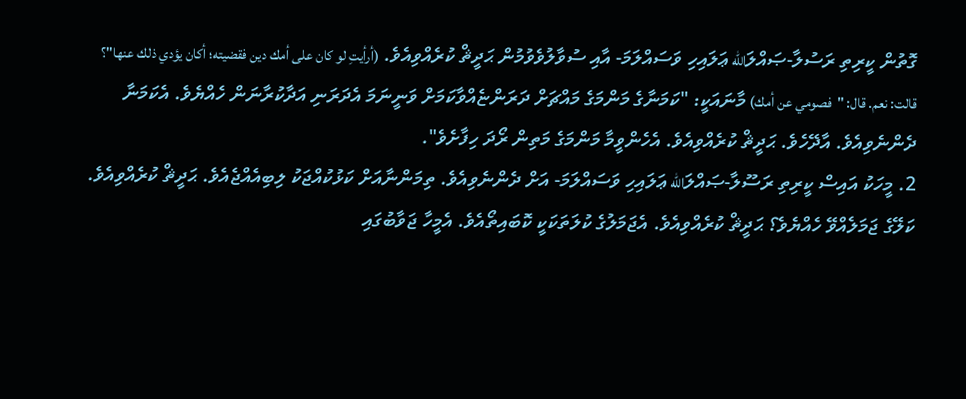ގޮތުން ކީރިތި ރަސުލާ-ޞައްލަالله ޢަލައިހި ވަސައްލަމަ- އާއި ސުވާލުވެވުމުން ޙަދީޘް ކުރެއްވިއެވެ. (أرأيتِ لو كان على أمك دين فقضيته؛ أكان يؤدي ذلك عنها"؟ قالت: نعم. قال: "فصومي عن أمك) މާނައަކީ: "ކަމަނާގެ މަންމަގެ މައްޗަށް ދަރަންޏެއްވާކަމަށް ވަނީނަމަ އެދަރަނި އަދާކުރާނަން ހެއްޔެވެ. އެކަމަނާ ދެންނެވިއެވެ. އާދޭހެވެ. ޙަދީޘް ކުރެއްވިއެވެ. އެހެންވީމާ މަންމަގެ މަތިން ރޯދަ ހިފާށެވެ".
2. މީހަކު އައިސް ކީރިތި ރަސޫލާ-ޞައްލަالله ޢަލައިހި ވަސައްލަމަ- އަށް ދެންނެވިއެވެ. ތިމަންނާއަށް ކަޅުކުއްޖަކު ލިބިއެއްޖެއެވެ. ޙަދީޘް ކުރެއްވިއެވެ. ކަލޭގެ ޖަމަލެއްވޭ ހެއްޔެވެ؟ ޙަދީޘް ކުރެއްވިއެވެ. އެޖަމަލުގެ ކުލަތަކަކީ ކޮބައިތޯއެވެ. އެމީހާ ޖަވާބުގައި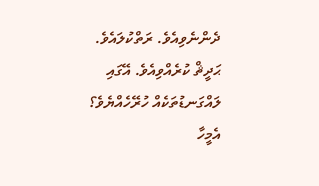ދެންނެވިއެވެ. ރަތްކުލައެވެ. ޙަދީޘް ކުރެއްވިއެވެ. އޭގައި ލައްގަނޑުތަކެއް ހުރޭހެއްޔެވެ؟ އެމީހާ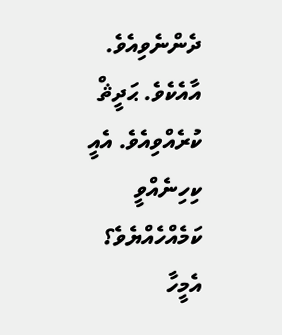ދެންނެވިއެވެ. އާއެކެވެ. ޙަދީޘް ކުރެއްވިއެވެ. އެއީ ކިހިނެއްވީ ކަމެއްހެއްޔެވެ؟ އެމީހާ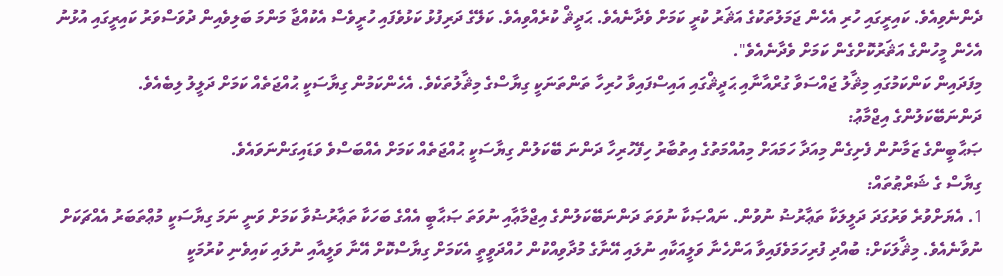ދެންނެވިއެވެ. ކައިރީގައި ހުރި އެހެން ޖަމަލުތަކުގެ އަޘަރު ކުރީ ކަމަށް ވެދާނެއެވެ. ޙަދީޘް ކުރެއްވިއެވެ. ކަލޭގެ ދަރިފުޅު ކަޅުވެފައި ހުރީވެސް އެކުއްޖާ މަންމަ ބަލިވެއިން ދުވަސްވަރު ކައިރީގައި އުޅުނު އެހެން މީހުންގެ އަޘަރުކޮށްގެން ކަމަށް ވެދާނެއެވެ".
މިފަދައިން ކަންކަމުގައި މިޘާލު ޖައްސަވާ ގުރްއާނާއި ޙަދީޘްގައި އައިސްފައިވާ ހުރިހާ ތަންތަނަކީ ގިޔާސްގެ މިޘާލުތަކެވެ. އެހެންކަމުން ގިޔާސަކީ ޙުއްޖަތެއް ކަމަށް ދަލީލު ލިބެއެވެ.
ދަންނަބޭކަލުންގެ އިޖްމާޢު:
ޞަޙާބީންގެ ޒަމާނުން ފެށިގެން މިއަދާ ހަމައަށް މިއުއްމަތުގެ އިތުބާރު ހިފޭހުރިހާ ދަންނަ ބޭކަލުން ގިޔާސަކީ ޙުއްޖަތެއް ކަމަށް އެއްބަސްވެ ވަޑައިގަންނަވައެވެ.
ގިޔާސް ގެ ޝަރްޠުތައް:
1. އެޔަށްވުރެ ވަރުގަދަ ދަލީލަކާ ތަޢާރުޟު ނުވުން. ނައްޞަކާ ނުވަތަ ދަންނަބޭކަލުންގެ އިޖްމާޢާއި ނުވަތަ ޞަޙާބީ އެއްގެ ބަހަކާ ތަޢާރުޟުވާ ކަމަށް ވަނީ ނަމަ ގިޔާސަކީ މުޢްތަބަރު އެއްޗަކަށް ނުވާނެއެވެ. މިޘާލަކަށް: ބުއްދި ފުރިހަމަވެފައިވާ އަންހެނާ ވަލީއަކާއި ނުލައި އޭނާގެ މުދާވިއްކުން ހުއްދަވީތީ އެކަމަށް ގިޔާސްކޮށް އޭނާ ވަލީއާއި ނުލައި ކައިވެނި ކުރުމަކީ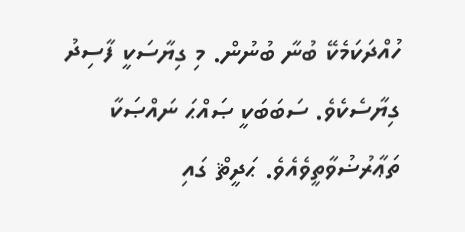ހުއްދަކަމެކޭ ބުނާ ބުނުން. މި ގިޔާސަކީ ފާސިދު ގިޔާސެކެވެ. ސަބަބަކީ ޞައްޙަ ނައްޞަކާ ތަޢާރުޟުވާތީވެއެވެ. ޙަދީޘް ގައި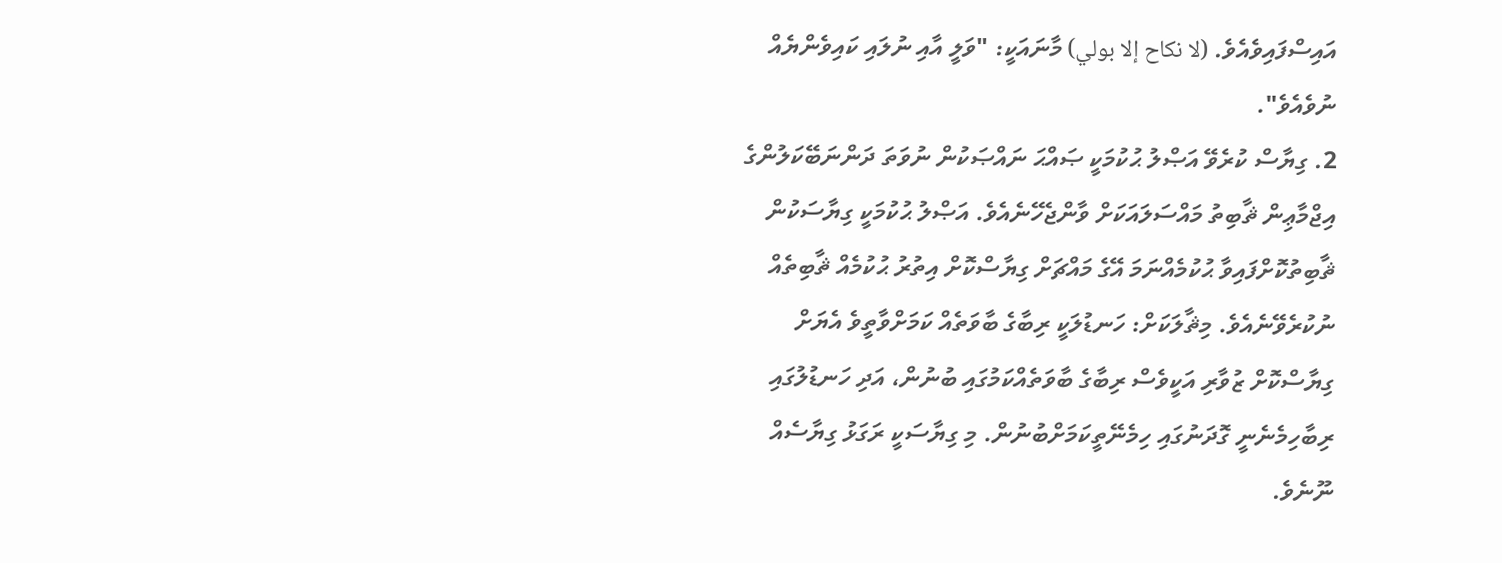އައިސްފައިވެއެވެ. (لا نكاح إلا بولي) މާނައަކީ: "ވަލީ އާއި ނުލައި ކައިވެންޔެއް ނުވެއެވެ".
2. ގިޔާސް ކުރެވޭ އަޞްލު ޙުކުމަކީ ޞައްޙަ ނައްޞަކުން ނުވަތަ ދަންނަބޭކަލުންގެ އިޖްމާޢިން ޘާބިތު މައްސަލައަކަށް ވާންޖެހޭނެއެވެ. އަޞްލު ޙުކުމަކީ ގިޔާސަކުން ޘާބިތުކޮށްފައިވާ ޙުކުމެއްނަމަ އޭގެ މައްޗަށް ގިޔާސްކޮށް އިތުރު ޙުކުމެއް ޘާބިތެއް ނުކުރެވޭނެއެވެ. މިޘާލަކަށް: ހަނޑުލަކީ ރިބާގެ ބާވަތެއް ކަމަށްވާތީވެ އެޔަށް ގިޔާސްކޮށް ޒުވާރި އަކީވެސް ރިބާގެ ބާވަތެއްކަމުގައި ބުނުން، އަދި ހަނޑުލުގައި ރިބާހިމެނެނީ ގޮދަނުގައި ހިމެނޭތީކަމަށްބުނުން. މި ގިޔާސަކީ ރަގަޅު ގިޔާސެއް ނޫނެވެ.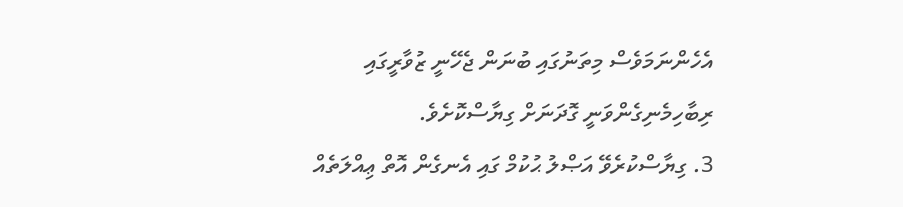އެހެންނަމަވެސް މިތަނުގައި ބުނަން ޖެހޭނީ ޒުވާރީގައި ރިބާހިމެނިގެންވަނީ ގޮދަނަށް ގިޔާސްކޮށެވެ.
3. ގިޔާސްކުރެވޭ އަޞްލު ޙުކުމް ގައި އެނގެން އޮތް ޢިއްލަތެއް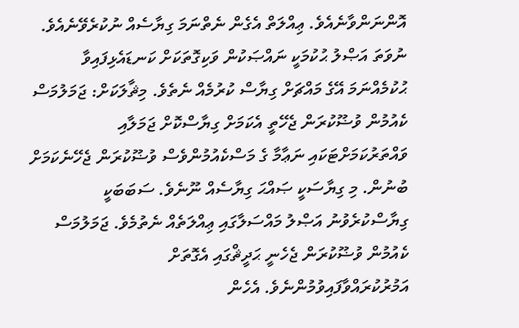އޮންނަންވާނެއެވެ. ޢިއްލަތް އެގެން ނެތްނަމަ ގިޔާސެއް ނުކުރެވޭނެއެވެ. ނުވަތަ އަޞްލު ޙުކުމަކީ ނައްޞަކުން ވަކިގޮތަކަށް ކަނޑައެޅިފައިވާ ޙުކުމެއްނަމަ އޭގެ މައްޗަށް ގިޔާސް ކުރުމެއް ނެތެވެ. މިޘާލަކަށް: ޖަމަލުމަސް ކެއުމުން ވުޟޫކުރަން ޖެހޭތީ އެކަމަށް ގިޔާސްކޮށް ޖަމަލާއި ވައްތަރުކަމަށްޓަކައި ނަޢާމާ ގެ މަސްކެއުމުންވެސް ވުޟޫކުރަން ޖެހޭނެކަމަށް ބުނުން. މި ގިޔާސަކީ ޞައްޙަ ގިޔާސެއް ނޫނެވެ. ސަބަބަކީ ގިޔާސްކުރެވުނު އަޞްލު މައްސަލާގައި ޢިއްލަތެއް ނެތުމެވެ. ޖަމަލުމަސް ކެއުމުން ވުޟޫކުރަން ޖެހެނީ ޙަދީޘްގައި އެގޮތަށް އަމުރުކުރައްވާފައިވުމުންނެވެ. އެހެން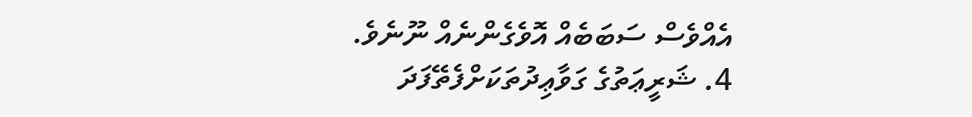އެއްވެސް ސަބަބެއް އޮވެގެންނެއް ނޫނެވެ.
4. ޝަރީޢަތުގެ ގަވާޢިދުތަކަށްފެތޭފަދަ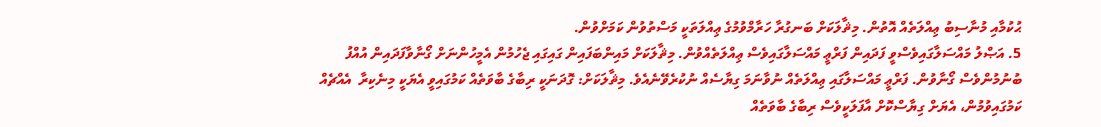ޙުކުމާއި މުނާސިބު ޢިއްލަތެއް އޮތުން. މިޘާލަކަށް ބަނގުރާ ހަރާމްވުމުގެ ޢިއްލަތަކީ މަސްތުވުން ކަމަށްވުން.
5. އަޞްލު މައްސަލާގައިވެސްވީ ފަދައިން ފަރްޢީ މައްސަލާގައިވެސް ޢިއްލަތެއްވުން. މިޘާލަކަށް މައިންބަފައިން ގައިގައި ޖެހުމުން އެމީހުންނަށް ގޯނާވާފަދައިން އުއްފު ބުނުމުންވެސް ގޯނާވުން. ފަރްޢީ މައްސަލާގައި ޢިއްލަތެއް ނުވާނަމަ ގިޔާސެއް ނުކުރެވޭނެއެވެ. މިޘާލަކަށް: ގޮދަނަކީ ރިބާގެ ބާވަތެއް ކަމުގައިވީ އެޔަކީ މިނެކިރާ  އެއްޗެއް ކަމުގައިވުމުން، އެޔަށް ގިޔާސްކޮށް އާފަލަކީވެސް ރިބާގެ ބާވަތެއް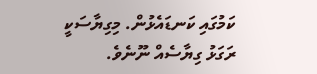ކަމުގައި ކަނޑައެޅުން. މިގިޔާސަކީ ރަގަޅު ގިޔާސެއް ނޫނެވެ.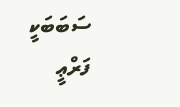ސަބަބަކީ ފަރްޢީ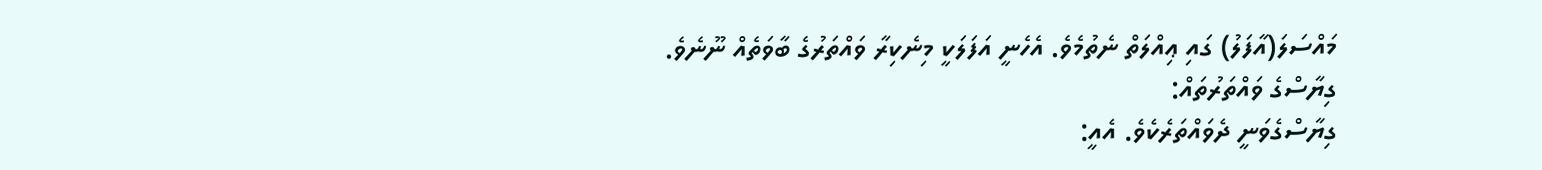މައްސަލަ(އާފަލު) ގައި ޢިއްލަތް ނެތުމެވެ. އެހެނީ އަފަލަކީ މިނެކިރާ ވައްތަރުގެ ބާވަތެއް ނޫނެވެ.
ގިޔާސްގެ ވައްތަރުތައް:
ގިޔާސްގެވަނީ ދެވައްތަރެކެވެ. އެއީ: